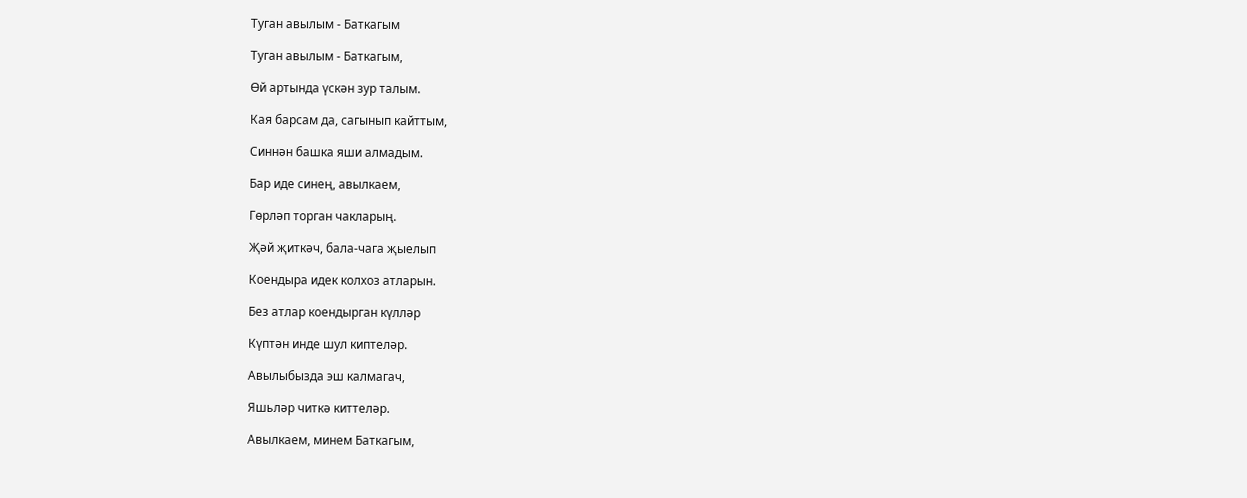Туган авылым - Баткагым

Туган авылым - Баткагым,

Өй артында үскән зур талым.

Кая барсам да, сагынып кайттым,

Синнән башка яши алмадым.

Бар иде синең, авылкаем,

Гөрләп торган чакларың.

Җәй җиткәч, бала-чага җыелып

Коендыра идек колхоз атларын.

Без атлар коендырган күлләр

Күптән инде шул киптеләр.

Авылыбызда эш калмагач,

Яшьләр читкә киттеләр.

Авылкаем, минем Баткагым,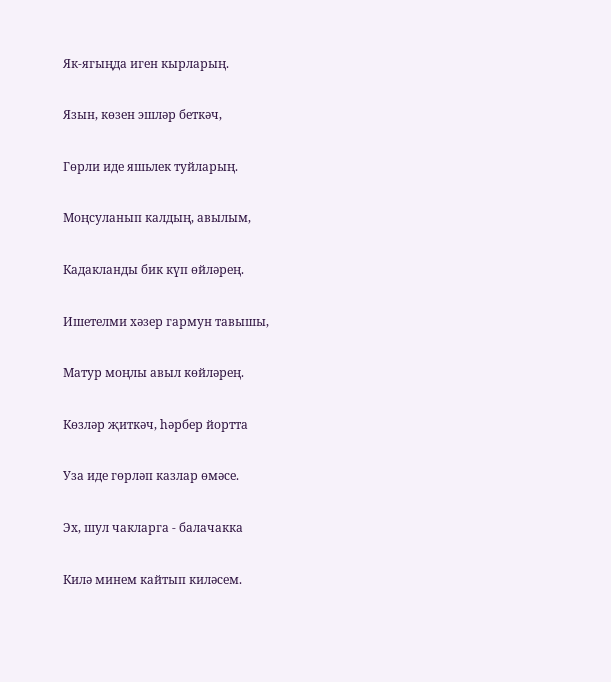Як-ягыңда иген кырларың.

Язын, көзен эшләр беткәч,

Гөрли иде яшьлек туйларың.

Моңсуланып калдың, авылым,

Кадакланды бик күп өйләрең.

Ишетелми хәзер гармун тавышы,

Матур моңлы авыл көйләрең.

Көзләр җиткәч, һәрбер йортта

Уза иде гөрләп казлар өмәсе.

Эх, шул чакларга - балачакка

Килә минем кайтып киләсем.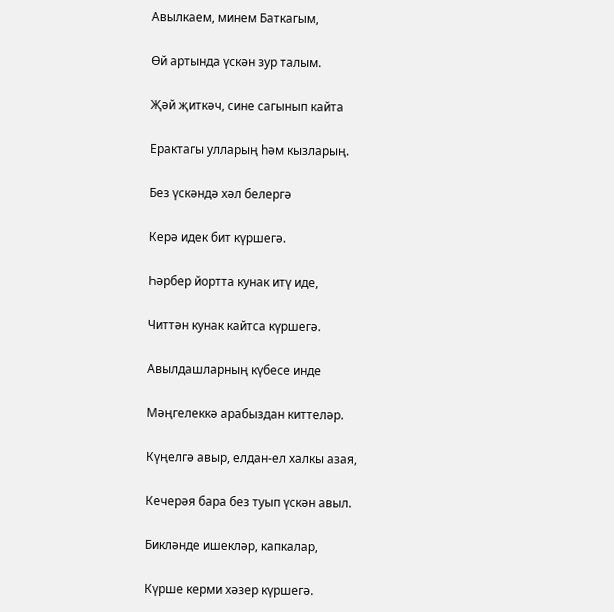Авылкаем, минем Баткагым,

Өй артында үскән зур талым.

Җәй җиткәч, сине сагынып кайта

Ерактагы улларың һәм кызларың.

Без үскәндә хәл белергә

Керә идек бит күршегә.

Һәрбер йортта кунак итү иде,

Читтән кунак кайтса күршегә.

Авылдашларның күбесе инде

Мәңгелеккә арабыздан киттеләр.

Күңелгә авыр, елдан-ел халкы азая,

Кечерәя бара без туып үскән авыл.

Бикләнде ишекләр, капкалар,

Күрше керми хәзер күршегә.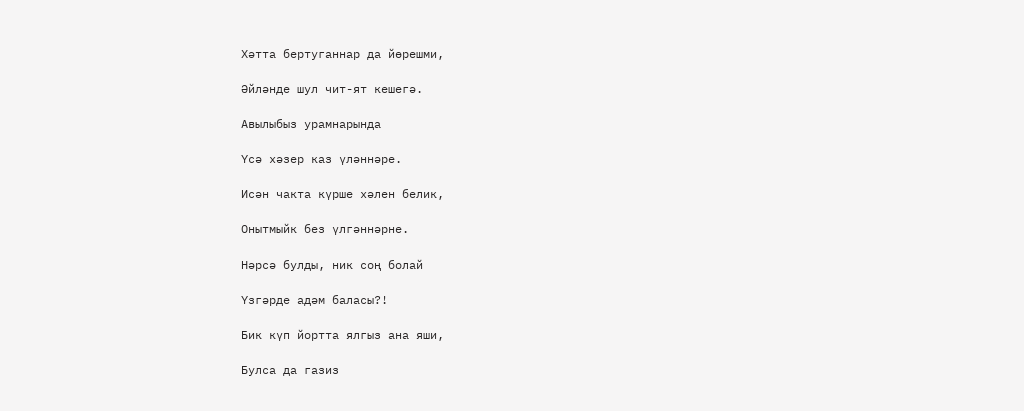Хәтта бертуганнар да йөрешми,

Әйләнде шул чит-ят кешегә.

Авылыбыз урамнарында

Үсә хәзер каз үләннәре.

Исән чакта күрше хәлен белик,

Онытмыйк без үлгәннәрне.

Нәрсә булды, ник соң болай

Үзгәрде адәм баласы?!

Бик күп йортта ялгыз ана яши,

Булса да газиз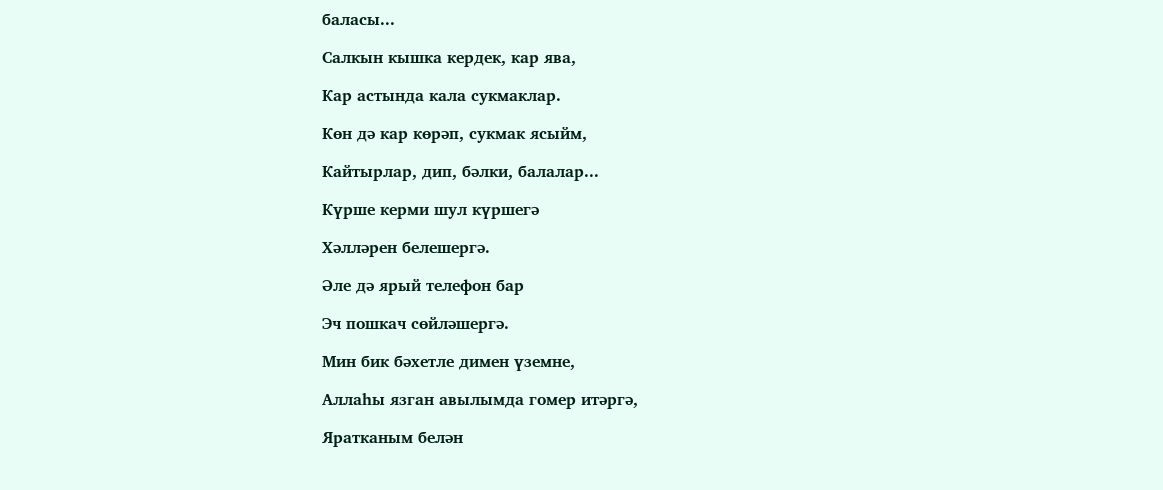баласы...

Салкын кышка кердек, кар ява,

Кар астында кала сукмаклар.

Көн дә кар көрәп, сукмак ясыйм,

Кайтырлар, дип, бәлки, балалар...

Күрше керми шул күршегә

Хәлләрен белешергә.

Әле дә ярый телефон бар

Эч пошкач сөйләшергә.

Мин бик бәхетле димен үземне,

Аллаһы язган авылымда гомер итәргә,

Яратканым белән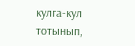кулга-кул тотынып,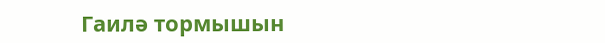Гаилә тормышын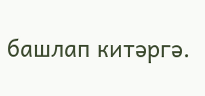башлап китәргә.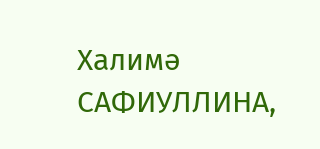Халимә САФИУЛЛИНА,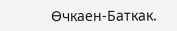Өчкаен-Баткак.